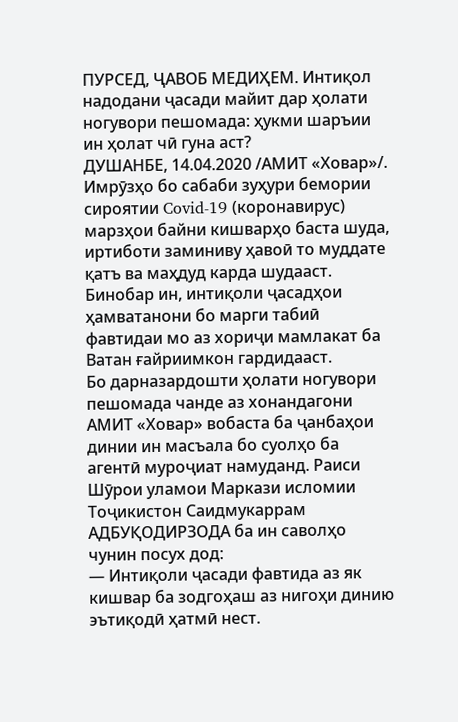ПУРСЕД, ҶАВОБ МЕДИҲЕМ. Интиқол надодани ҷасади майит дар ҳолати ногувори пешомада: ҳукми шаръии ин ҳолат чӣ гуна аст?
ДУШАНБЕ, 14.04.2020 /АМИТ «Ховар»/. Имрӯзҳо бо сабаби зуҳури бемории сироятии Covid-19 (коронавирус) марзҳои байни кишварҳо баста шуда, иртиботи заминиву ҳавоӣ то муддате қатъ ва маҳдуд карда шудааст. Бинобар ин, интиқоли ҷасадҳои ҳамватанони бо марги табиӣ фавтидаи мо аз хориҷи мамлакат ба Ватан ғайриимкон гардидааст.
Бо дарназардошти ҳолати ногувори пешомада чанде аз хонандагони АМИТ «Ховар» вобаста ба ҷанбаҳои динии ин масъала бо суолҳо ба агентӣ муроҷиат намуданд. Раиси Шӯрои уламои Маркази исломии Тоҷикистон Саидмукаррам АДБУҚОДИРЗОДА ба ин саволҳо чунин посух дод:
— Интиқоли ҷасади фавтида аз як кишвар ба зодгоҳаш аз нигоҳи динию эътиқодӣ ҳатмӣ нест.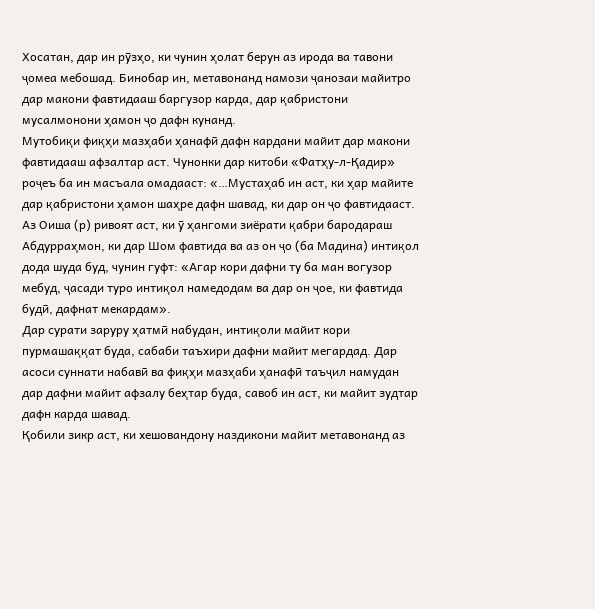Хосатан, дар ин рӯзҳо, ки чунин ҳолат берун аз ирода ва тавони ҷомеа мебошад. Бинобар ин, метавонанд намози ҷанозаи майитро дар макони фавтидааш баргузор карда, дар қабристони мусалмонони ҳамон ҷо дафн кунанд.
Мутобиқи фиқҳи мазҳаби ҳанафӣ дафн кардани майит дар макони фавтидааш афзалтар аст. Чунонки дар китоби «Фатҳу-л-Қадир» роҷеъ ба ин масъала омадааст: «…Мустаҳаб ин аст, ки ҳар майите дар қабристони ҳамон шаҳре дафн шавад, ки дар он ҷо фавтидааст. Аз Оиша (р) ривоят аст, ки ӯ ҳангоми зиёрати қабри бародараш Абдурраҳмон, ки дар Шом фавтида ва аз он ҷо (ба Мадина) интиқол дода шуда буд, чунин гуфт: «Агар кори дафни ту ба ман вогузор мебуд, ҷасади туро интиқол намедодам ва дар он ҷое, ки фавтида будӣ, дафнат мекардам».
Дар сурати заруру ҳатмӣ набудан, интиқоли майит кори пурмашаққат буда, сабаби таъхири дафни майит мегардад. Дар асоси суннати набавӣ ва фиқҳи мазҳаби ҳанафӣ таъҷил намудан дар дафни майит афзалу беҳтар буда, савоб ин аст, ки майит зудтар дафн карда шавад.
Қобили зикр аст, ки хешовандону наздикони майит метавонанд аз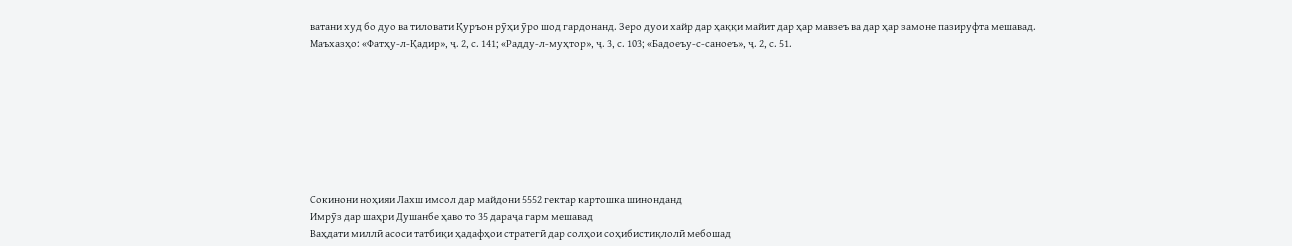ватани худ бо дуо ва тиловати Қуръон рӯҳи ӯро шод гардонанд. Зеро дуои хайр дар ҳаққи майит дар ҳар мавзеъ ва дар ҳар замоне пазируфта мешавад.
Маъхазҳо: «Фатҳу-л-Қадир», ҷ. 2, с. 141; «Радду-л-муҳтор», ҷ. 3, с. 103; «Бадоеъу-с-саноеъ», ҷ. 2, с. 51.








Сокинони ноҳияи Лахш имсол дар майдони 5552 гектар картошка шинонданд
Имрӯз дар шаҳри Душанбе ҳаво то 35 дараҷа гарм мешавад
Ваҳдати миллӣ асоси татбиқи ҳадафҳои стратегӣ дар солҳои соҳибистиқлолӣ мебошад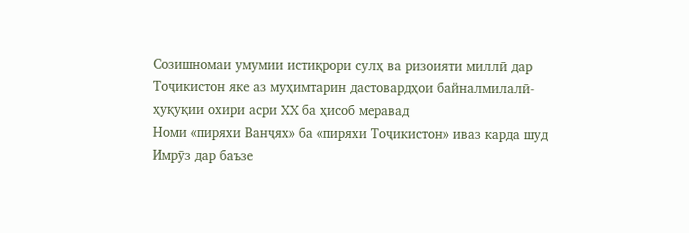Созишномаи умумии истиқрори сулҳ ва ризоияти миллӣ дар Тоҷикистон яке аз муҳимтарин дастовардҳои байналмилалӣ-ҳуқуқии охири асри XX ба ҳисоб меравад
Номи «пиряхи Ванҷях» ба «пиряхи Тоҷикистон» иваз карда шуд
Имрӯз дар баъзе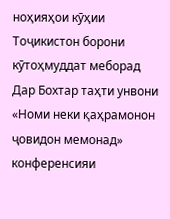ноҳияҳои кӯҳии Тоҷикистон борони кӯтоҳмуддат меборад
Дар Бохтар таҳти унвони «Номи неки қаҳрамонон ҷовидон мемонад» конференсияи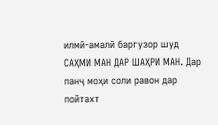илмӣ-амалӣ баргузор шуд
САҲМИ МАН ДАР ШАҲРИ МАН. Дар панҷ моҳи соли равон дар пойтахт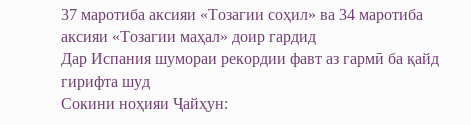37 маротиба аксияи «Тозагии соҳил» ва 34 маротиба аксияи «Тозагии маҳал» доир гардид
Дар Испания шумораи рекордии фавт аз гармӣ ба қайд гирифта шуд
Сокини ноҳияи Ҷайҳун: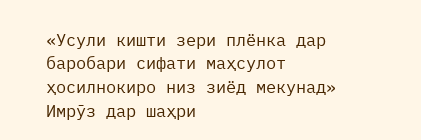«Усули кишти зери плёнка дар баробари сифати маҳсулот ҳосилнокиро низ зиёд мекунад»
Имрӯз дар шаҳри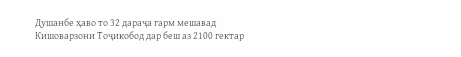Душанбе ҳаво то 32 дараҷа гарм мешавад
Кишоварзони Тоҷикобод дар беш аз 2100 гектар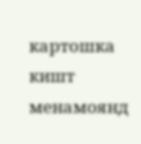картошка кишт менамоянд